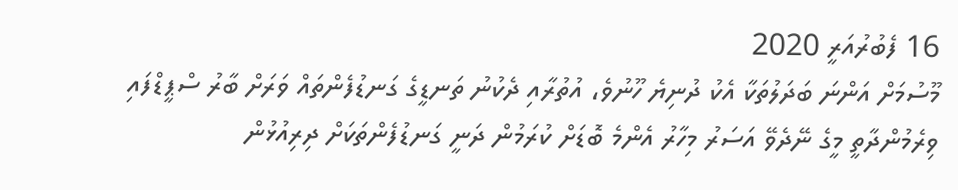16 ފެބުރުއަރީ 2020
މޫސުމަށް އަންނަ ބަދަލުތަކާ އެކު ދުނިޔެ ހޫނުވެ، އުތުރާއި ދެކުނު ތަނޑީގެ ގަނޑުފެންތައް ވަރަށް ބާރު ސްޕީޑްފައި ވިރެމުންދާތީ މީގެ ނޭދެވޭ އަސަރު މިހާރު އެންމެ ބޮޑަށް ކުރަމުން ދަނީ ގަނޑުފެންތަކަށް ދިރިއުޅުން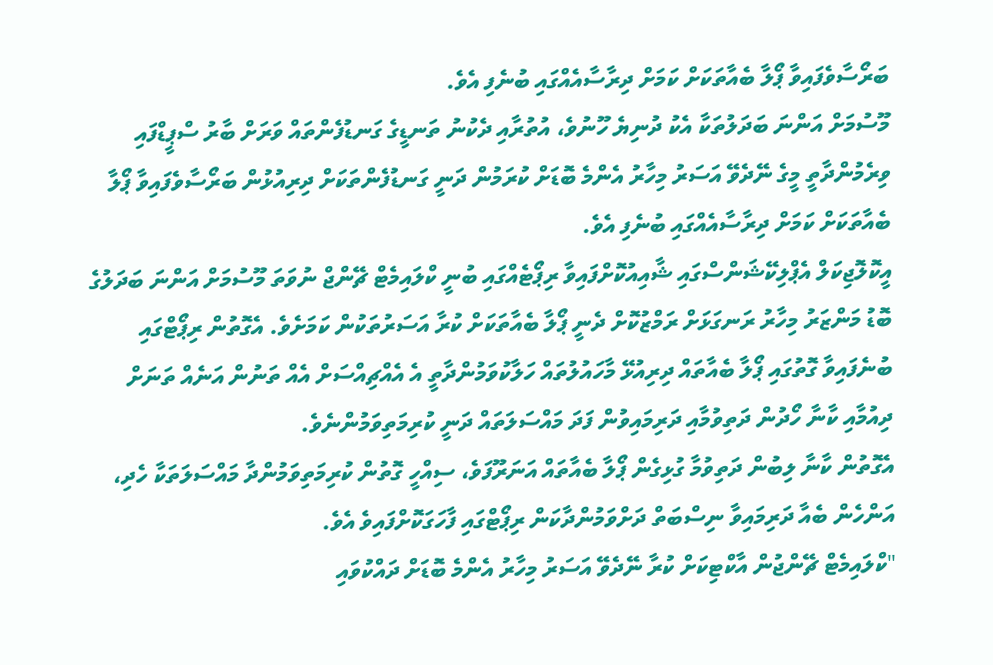ބަރޯސާވެފައިވާ ޕޯލާ ބެއާތަކަށް ކަމަށް ދިރާސާއެއްގައި ބުނެފި އެވެ.
މޫސުމަށް އަންނަ ބަދަލުތަކާ އެކު ދުނިޔެ ހޫނުވެ، އުތުރާއި ދެކުނު ތަނޑީގެ ގަނޑުފެންތައް ވަރަށް ބާރު ސްޕީޑްފައި ވިރެމުންދާތީ މީގެ ނޭދެވޭ އަސަރު މިހާރު އެންމެ ބޮޑަށް ކުރަމުން ދަނީ ގަނޑުފެންތަކަށް ދިރިއުޅުން ބަރޯސާވެފައިވާ ޕޯލާ ބެއާތަކަށް ކަމަށް ދިރާސާއެއްގައި ބުނެފި އެވެ.
އީކޮލޮޖިކަލް އެޕްލިކޭޝަންސްގައި ޝާއިއުކޮށްފައިވާ ރިޕޯޓެއްގައި ބުނީ ކްލައިމެޓް ޗޭންޖް ނުވަތަ މޫސުމަށް އަންނަ ބަދަލުގެ ބޮޑު މަންޒަރު މިހާރު ރަނގަޅަށް ރަމްޒުކޮށް ދެނީ ޕޯލާ ބެއާތަކަށް ކުރާ އަސަރުތަކުން ކަމަށެވެ. އެގޮތުން ރިޕޯޓްގައި ބުނެފައިވާ ގޮތުގައި ޕޯލާ ބެއާތައް ދިރިއުޅޭ މާހައުލުތައް ހަލާކުވަމުންދާތީ އެ އެއްޗިއްސަށް އެއް ތަނުން އަނެއް ތަނަށް ދިއުމާއި ކާނާ ހޯދުން ދަތިވުމާއި ދަރިމައިވުން ފަދަ މައްސަލަތައް ދަނީ ކުރިމަތިވަމުންނެވެ.
އެގޮތުން ކާނާ ލިބުން ދަތިވުމާ ގުޅިގެން ޕޯލާ ބެއާތައް އަނަރޫފަވެ، ސިއްހީ ގޮތުން ކުރިމަތިވަމުންދާ މައްސަލަތަކާ ހެދި، އަންހެން ބެއާ ދަރިމައިވާ ނިސްބަތް ދަށްވަމުންދާކަން ރިޕޯޓްގައި ފާހަގަކޮށްފައިވެ އެވެ.
"ކްލައިމެޓް ޗޭންޖުން އާކްޓިކަށް ކުރާ ނޭދެވޭ އަސަރު މިހާރު އެންމެ ބޮޑަށް ދައްކުވައި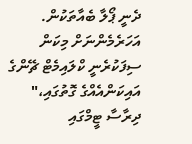ދެނީ ޕޯލާ ބެއާތަކުން. އަހަރެމެންނަށް މިކަން ސިފަކުރެނީ ކްލައިމެޓް ޗޭންގެ އައިކަންއެއްގެ ގޮތުގައި،" ދިރާސާ ޓީމްގައި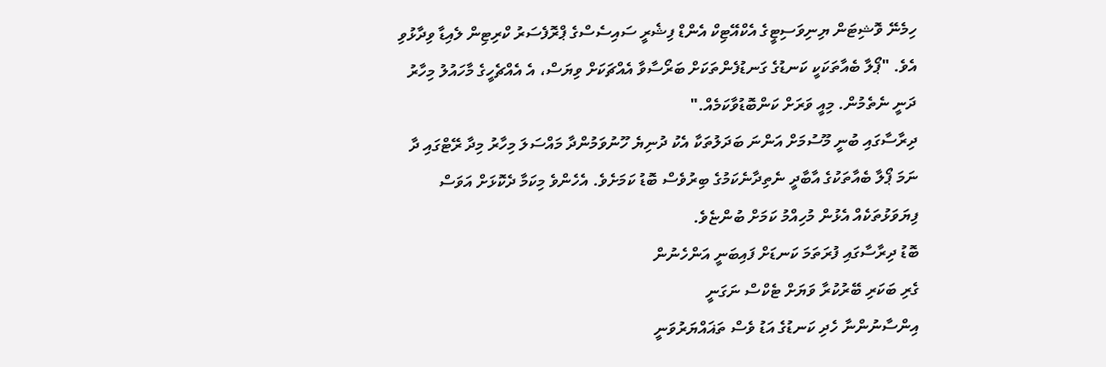ހިމެނޭ ވޮޝިޓަން ޔިނިވަސިޓީގެ އެކްއޭޓިކް އެންޑް ފިޝެރީ ސައިސެސްގެ ޕްރޮފެސަރު ކްރިޓިން ލެއިޑާ ވިދާޅުވި އެވެ. "ޕޯލާ ބެއާތަކަކީ ކަނޑުގެ ގަނޑުފެންތަކަށް ބަރޯސާވާ އެއްޗަކަށް ވިޔަސް، އެ އެއްޗެހީގެ މާހައުލު މިހާރު ދަނީ ނެތެމުން. މިއީ ވަރަށް ކަންބޮޑުވާކަމެއް."
ދިރާސާގައި ބުނީ މޫސުމަށް އަންނަ ބަދަލުތަކާ އެކު ދުނިޔެ ހޫނުވަމުންދާ މައްސަލަ މިހާރު މިދާ ރޭޓްގައި ދާ ނަމަ ޕޯލާ ބެއާތަކުގެ އާބާދީ ނެތިދާނެކަމުގެ ބިރުވެސް ބޮޑު ކަމަށެވެ. އެހެންވެ މިކަމާ ދެކޮޅަށް އަވަސް ފިޔަވަޅުތަކެއް އެޅުން މުހިއްމު ކަމަށް ބުންޏެވެ.
ބޮޑު ދިރާސާގައި ފުރަތަމަ ކަނޑަށް ފައިބަނީ އަންހެނުން
ގެރި ބަކަރި ބޭރުކުރާ ވަޔަށް ޓެކްސް ނަގަނީ
އިންސާނުންނާ ހެދި ކަނޑުގެ އަޑު ވެސް ތަޣައްޔަރުވަނީ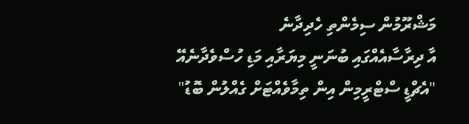މަޝްރޫމުން ސިމެންތި ހެދިދާނެ
އާ ދިރާސާއެއްގައި ބުނަނީ މިޔަރާއި މަޑި ހުސްވެދާނެއޭ
"އެޗްޑީ ސްޓްރީމިން އިން ތިމާވެއްޓަށް ގެއްލުން ބޮޑު"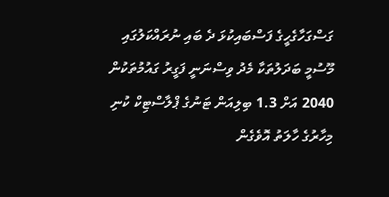ގަސްގަހާގެހީގެ ފަސްބައިކުޅަ ދެ ބައި ނުރައްކަލުގައި
މޫސުމީ ބަދަލުތަކާ މެދު ވިސްނަނީ ފަގީރު ގައުމުތަކުން
2040 އަށް 1.3 ބިލިއަން ޓަނުގެ ޕްލާސްޓިކް ކުނި
މިހާރުގެ ހާލަތު އޮވެގެން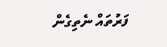ފަރުތައް ނެތިގެން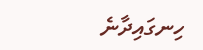ހިނގައިދާނެ